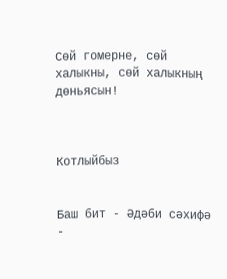Сөй гомерне, сөй халыкны, сөй халыкның дөньясын!



Котлыйбыз


Баш бит - Әдәби сәхифә -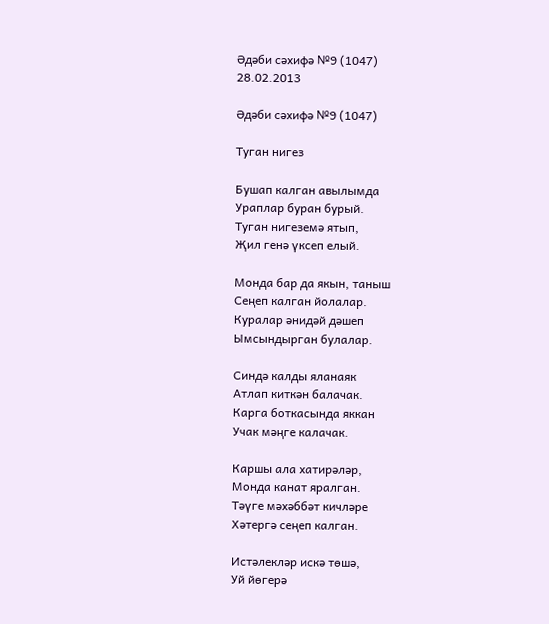Әдәби сәхифә №9 (1047)
28.02.2013

Әдәби сәхифә №9 (1047)

Туган нигез

Бушап калган авылымда
Ураплар буран бурый.
Туган нигеземә ятып,
Җил генә үксеп елый.

Монда бар да якын, таныш
Сеңеп калган йолалар.
Куралар әнидәй дәшеп
Ымсындырган булалар.

Синдә калды яланаяк
Атлап киткән балачак.
Карга боткасында яккан
Учак мәңге калачак.

Каршы ала хатирәләр,
Монда канат яралган.
Тәүге мәхәббәт кичләре
Хәтергә сеңеп калган.

Истәлекләр искә төшә,
Уй йөгерә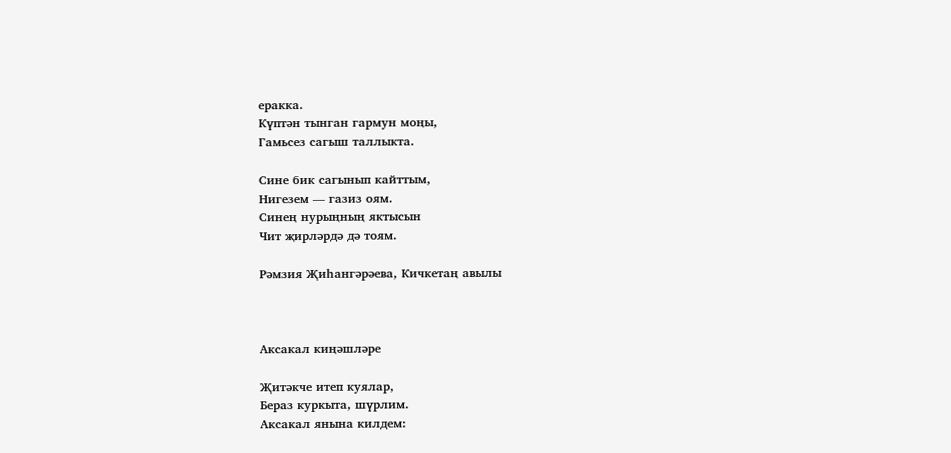еракка.
Күптән тынган гармун моңы,
Гамьсез сагыш таллыкта.

Сине бик сагынып кайттым,
Нигезем — газиз оям.
Синең нурыңның яктысын
Чит җирләрдә дә тоям.

Рәмзия Җиһангәрәева, Кичкетаң авылы



Аксакал киңәшләре

Җитәкче итеп куялар,
Бераз куркыта, шүрлим.
Аксакал янына килдем: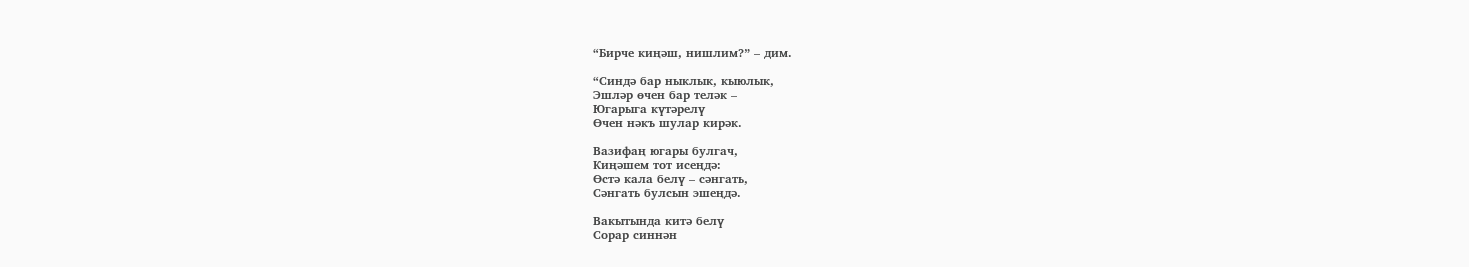“Бирче киңәш, нишлим?” – дим.

“Синдә бар ныклык, кыюлык,
Эшләр өчен бар теләк –
Югарыга күтәрелү
Өчен нәкъ шулар кирәк.

Вазифаң югары булгач,
Киңәшем тот исеңдә:
Өстә кала белү – сәнгать,
Сәнгать булсын эшеңдә.

Вакытында китә белү
Сорар синнән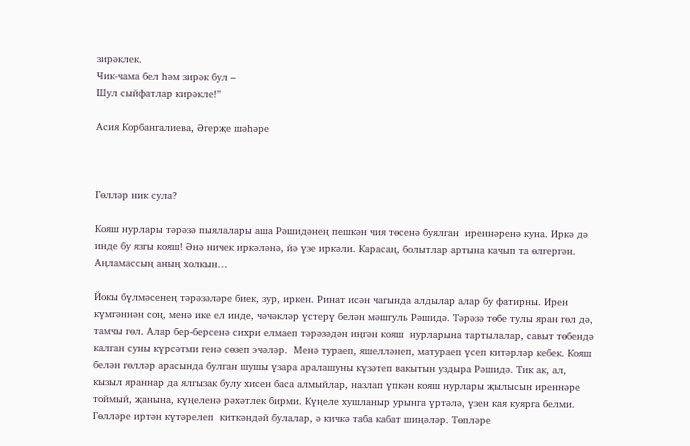зирәклек.
Чик-чама бел һәм зирәк бул –
Шул сыйфатлар кирәкле!”

Асия Корбангалиева, Әгерҗе шәһәре



Гөлләр ник сула?

Кояш нурлары тәрәзә пыялалары аша Рәшидәнең пешкән чия төсенә буялган  иреннәренә куна. Иркә дә инде бу язгы кояш! Әнә ничек иркәләнә, йә үзе иркәли. Карасаң, болытлар артына качып та өлгергән. Аңламассың аның холкын…

Йокы бүлмәсенең тәрәзәләре биек, зур, иркен. Ринат исән чагында алдылар алар бу фатирны. Ирен күмгәннән соң, менә ике ел инде, чәчәкләр үстерү белән мәшгуль Рәшидә. Тәрәзә төбе тулы яран гөл дә, тамчы гөл. Алар бер-берсенә сихри елмаеп тәрәзәдән иңгән кояш  нурларына тартылалар, савыт төбендә калган суны күрсәтми генә сөзеп эчәләр.  Менә тураеп, яшелләнеп, матураеп үсеп китәрләр кебек. Кояш белән гөлләр арасында булган шушы үзара аралашуны күзәтеп вакытын уздыра Рәшидә. Тик ак, ал,  кызыл яраннар да ялгызак булу хисен баса алмыйлар, назлап үпкән кояш нурлары җылысын иреннәре тоймый, җанына, күңеленә рәхәтлек бирми. Күңеле хушланыр урынга үртәлә, үзен кая куярга белми. Гөлләре иртән күтәрелеп  киткәндәй булалар, ә кичкә таба кабат шиңәләр. Төпләре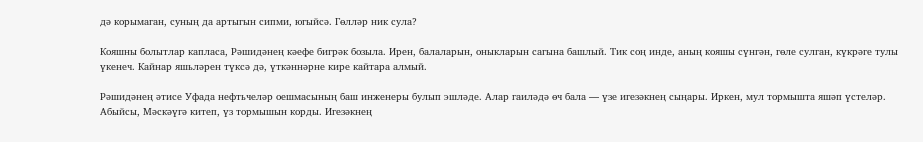дә корымаган, суның да артыгын сипми, югыйсә. Гөлләр ник сула?

Кояшны болытлар капласа, Рәшидәнең кәефе бигрәк бозыла. Ирен, балаларын, оныкларын сагына башлый. Тик соң инде, аның кояшы сүнгән, гөле сулган, күкрәге тулы үкенеч. Кайнар яшьләрен түксә дә, үткәннәрне кире кайтара алмый.

Рәшидәнең әтисе Уфада нефтьчеләр оешмасының баш инженеры булып эшләде. Алар гаиләдә өч бала — үзе игезәкнең сыңары. Иркен, мул тормышта яшәп үстеләр. Абыйсы, Мәскәүгә китеп, үз тормышын корды. Игезәкнең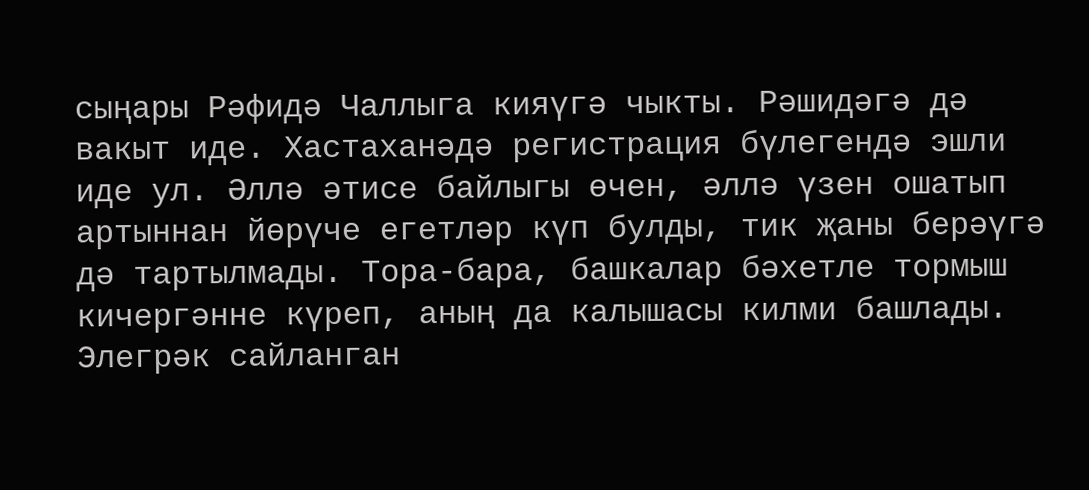сыңары Рәфидә Чаллыга кияүгә чыкты. Рәшидәгә дә вакыт иде. Хастаханәдә регистрация бүлегендә эшли иде ул. Әллә әтисе байлыгы өчен, әллә үзен ошатып артыннан йөрүче егетләр күп булды, тик җаны берәүгә дә тартылмады. Тора-бара, башкалар бәхетле тормыш кичергәнне күреп, аның да калышасы килми башлады. Элегрәк сайланган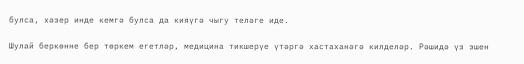булса, хәзер инде кемгә булса да кияүгә чыгу теләге иде.

Шулай беркөнне бер төркем егетләр, медицина тикшерүе үтәргә хастаханәгә килделәр. Рәшидә үз эшен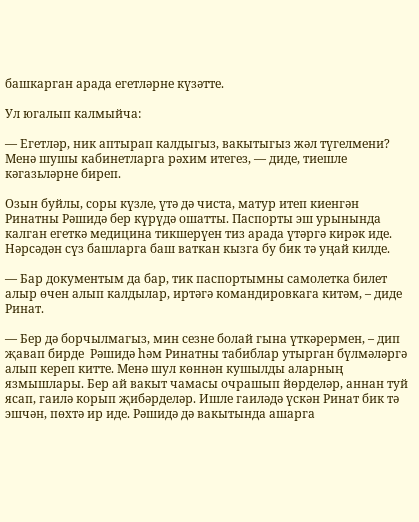башкарган арада егетләрне күзәтте.

Ул югалып калмыйча:

— Егетләр, ник аптырап калдыгыз, вакытыгыз жәл түгелмени? Менә шушы кабинетларга рәхим итегез, — диде, тиешле кәгазьләрне биреп.

Озын буйлы, соры күзле, үтә дә чиста, матур итеп киенгән Ринатны Рәшидә бер күрүдә ошатты. Паспорты эш урынында калган егеткә медицина тикшерүен тиз арада үтәргә кирәк иде. Нәрсәдән сүз башларга баш ваткан кызга бу бик тә уңай килде.

— Бар документым да бар, тик паспортымны самолетка билет алыр өчен алып калдылар, иртәгә командировкага китәм, – диде Ринат.

— Бер дә борчылмагыз, мин сезне болай гына үткәрермен, – дип җавап бирде  Рәшидә һәм Ринатны табиблар утырган бүлмәләргә алып кереп китте. Менә шул көннән кушылды аларның язмышлары. Бер ай вакыт чамасы очрашып йөрделәр, аннан туй ясап, гаилә корып җибәрделәр. Ишле гаиләдә үскән Ринат бик тә эшчән, пөхтә ир иде. Рәшидә дә вакытында ашарга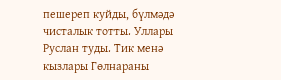пешереп куйды, бүлмәдә чисталык тотты. Уллары Руслан туды. Тик менә кызлары Гөлнараны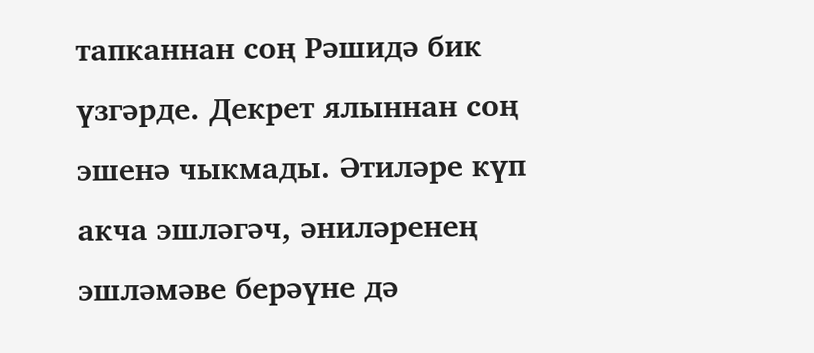тапканнан соң Рәшидә бик үзгәрде. Декрет ялыннан соң эшенә чыкмады. Әтиләре күп акча эшләгәч, әниләренең эшләмәве берәүне дә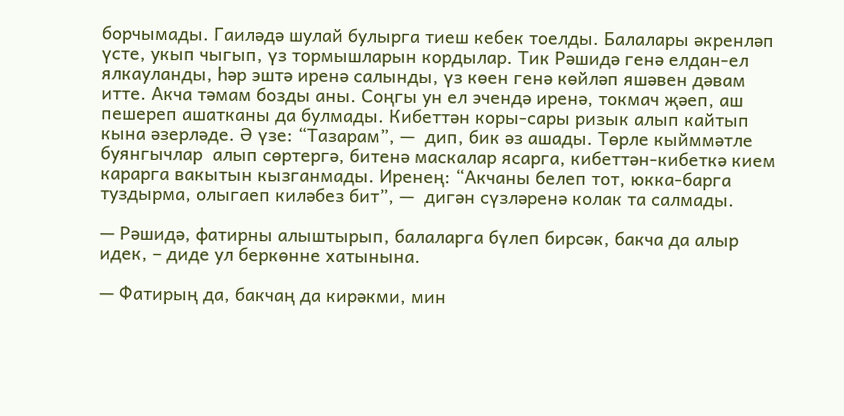борчымады. Гаиләдә шулай булырга тиеш кебек тоелды. Балалары әкренләп үсте, укып чыгып, үз тормышларын кордылар. Тик Рәшидә генә елдан-ел ялкауланды, һәр эштә иренә салынды, үз көен генә көйләп яшәвен дәвам итте. Акча тәмам бозды аны. Соңгы ун ел эчендә иренә, токмач җәеп, аш пешереп ашатканы да булмады. Кибеттән коры-сары ризык алып кайтып кына әзерләде. Ә үзе: “Тазарам”, —  дип, бик әз ашады. Төрле кыйммәтле буянгычлар  алып сөртергә, битенә маскалар ясарга, кибеттән-кибеткә кием карарга вакытын кызганмады. Иренең: “Акчаны белеп тот, юкка-барга туздырма, олыгаеп киләбез бит”, —  дигән сүзләренә колак та салмады.

— Рәшидә, фатирны алыштырып, балаларга бүлеп бирсәк, бакча да алыр идек, – диде ул беркөнне хатынына.

— Фатирың да, бакчаң да кирәкми, мин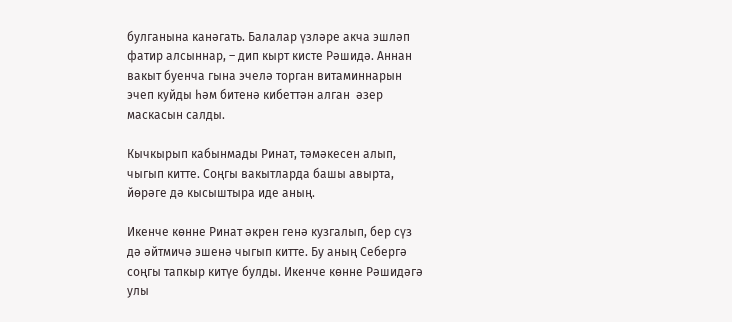булганына канәгать. Балалар үзләре акча эшләп фатир алсыннар, – дип кырт кисте Рәшидә. Аннан  вакыт буенча гына эчелә торган витаминнарын эчеп куйды һәм битенә кибеттән алган  әзер маскасын салды.

Кычкырып кабынмады Ринат, тәмәкесен алып, чыгып китте. Соңгы вакытларда башы авырта, йөрәге дә кысыштыра иде аның.

Икенче көнне Ринат әкрен генә кузгалып, бер сүз дә әйтмичә эшенә чыгып китте. Бу аның Себергә соңгы тапкыр китүе булды. Икенче көнне Рәшидәгә улы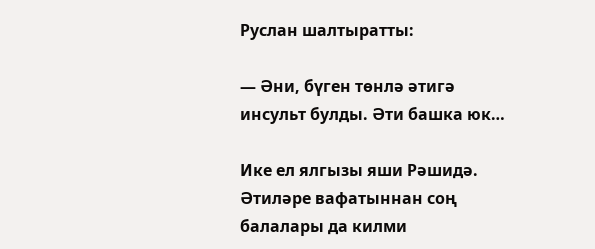Руслан шалтыратты:

— Әни, бүген төнлә әтигә инсульт булды. Әти башка юк…

Ике ел ялгызы яши Рәшидә. Әтиләре вафатыннан соң балалары да килми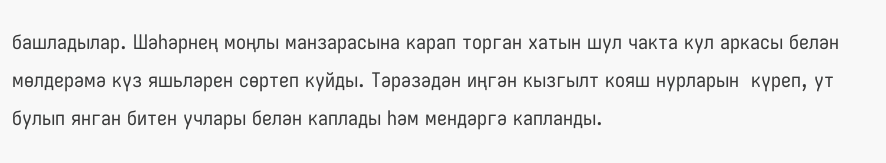башладылар. Шәһәрнең моңлы манзарасына карап торган хатын шул чакта кул аркасы белән мөлдерәмә күз яшьләрен сөртеп куйды. Тәрәзәдән иңгән кызгылт кояш нурларын  күреп, ут булып янган битен учлары белән каплады һәм мендәргә капланды.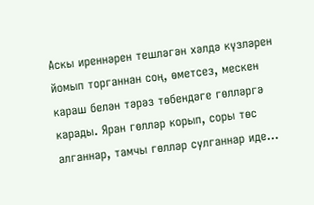Аскы иреннәрен тешләгән хәлдә күзләрен йомып торганнан соң, өметсез, мескен караш белән тәрәз төбендәге гөлләргә карады. Яран гөлләр корып, соры төс  алганнар, тамчы гөлләр сулганнар иде…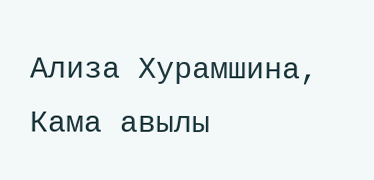Ализа Хурамшина, Кама авылы